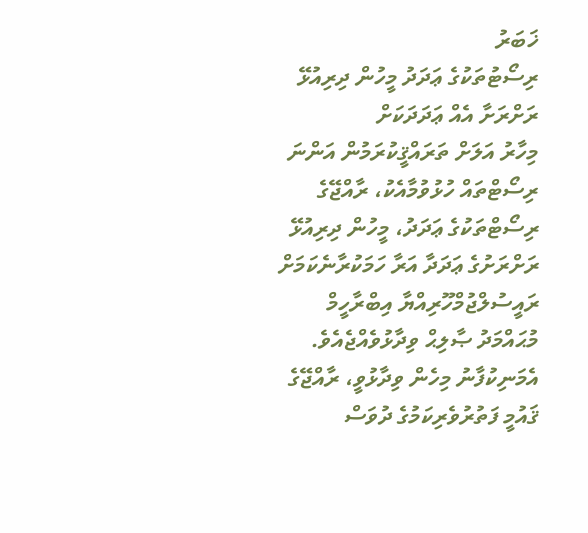ޚަބަރު
ރިސޯޓުތަކުގެ ޢަދަދު މީހުން ދިރިއުޅޭ ރަށްރަށާ އެއް ޢަދަދަކަށް
މިހާރު އަލަށް ތަރައްޤީކުރަމުން އަންނަ ރިސޯޓްތައް ހުޅުވުމާއެކު، ރާއްޖޭގެ ރިސޯޓްތަކުގެ ޢަދަދު، މީހުން ދިރިއުޅޭ ރަށްރަށުގެ ޢަދަދާ އަރާ ހަމަކުރާނެކަމަށް ރައީސުލްޖުމްހޫރިއްޔާ އިބްރާހީމް މުޙައްމަދު ޞާލިޙް ވިދާޅުވެއްޖެއެވެ.
އެމަނިކުފާނު މިހެން ވިދާޅުވީ، ރާއްޖޭގެ ޤައުމީ ފަތުރުވެރިކަމުގެ ދުވަސް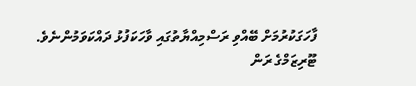ފާހަގަކުރުމަށް ބޭއްވި ރަސްމިއްޔާތުގައި ވާހަކަފުޅު ދައްކަވަމުންނެވެ.
ޓޫރިޒަމްގެ ރަން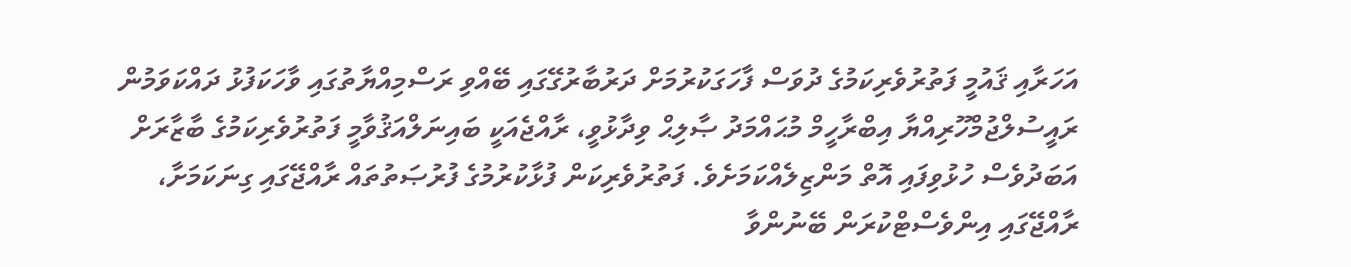އަހަރާއި ޤައުމީ ފަތުރުވެރިކަމުގެ ދުވަސް ފާހަގަކުރުމަށް ދަރުބާރުގޭގައި ބޭއްވި ރަސްމިއްޔާތުގައި ވާހަކަފުޅު ދައްކަވަމުން ރައީސުލްޖުމްހޫރިއްޔާ އިބްރާހީމް މުޙައްމަދު ޞާލިޙް ވިދާޅުވީ، ރާއްޖެއަކީ ބައިނަލްއަޤުވާމީ ފަތުރުވެރިކަމުގެ ބާޒާރަށް އަބަދުވެސް ހުޅުވިފައި އޮތް މަންޒިލެއްކަމަށެވެ. ފަތުރުވެރިކަން ފުޅާކުރުމުގެ ފުރުޞަތުތައް ރާއްޖޭގައި ގިނަކަމަށާ، ރާއްޖޭގައި އިންވެސްޓްކުރަން ބޭނުންވާ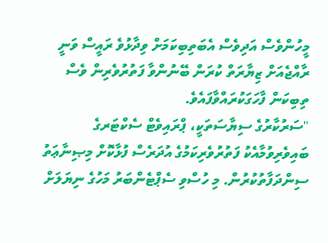މީހުންވެސް އަދިވެސް އެބަތިބިކަމަށް ވިދާޅުވެ ރައީސް ވަނީ ރާއްޖެއަށް ޒިޔާރަތް ކުރަން ބޭނުންވާ ފަތުރުވެރިން ވެސް ތިބިކަން ފާހަގަކުރައްވާފައެވެ.
"ސަރުކާރުގެ ސިޔާސަތަކީ، ޕްރައިވެޓް ސެކްޓަރގެ ބައިވެރިވުމާއެކު ފަތުރުވެރިކަމުގެ އުދަރެސް ފުޅާކޮށް މިޞިނާޢަތު ސިންދަފާތުކުރުން. މި ހުސްވި ސެޕްޓެންބަރު މަހުގެ ނިޔަލަށް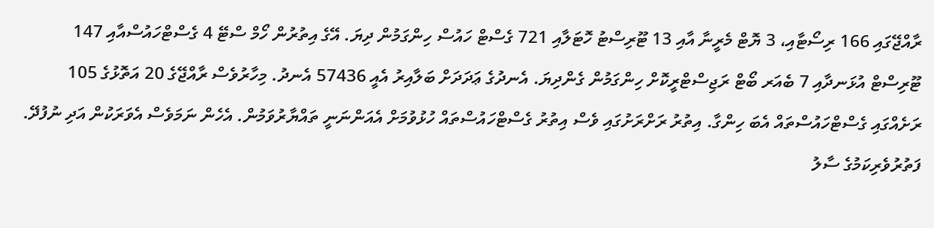ރާއްޖޭގައި 166 ރިސޯޓާއި، 3 ޔޮޓް މެރީނާ އާއި 13 ޓޫރިސްޓު ހޮޓަލާއި 721 ގެސްޓް ހައުސް ހިންގަމުން ދިޔަ. އޭގެ އިތުރުން ހޯމް ސްޓޭ 4 ގެސްޓްހައުސްއާއި 147 ޓޫރިސްޓް އުޅަނދާއި 7 ބެއަރ ބޯޓް ރަޖިސްޓްރީކޮށް ހިންގަމުން ގެންދިޔަ. އެނދުގެ ޢަދަދަށް ބަލާއިރު އެއީ 57436 އެނދު. މިހާރުވެސް ރާއްޖޭގެ 20 އަތޮޅުގެ 105 ރަށެއްގައި ގެސްޓްހައުސްތައް އެބަ ހިންގާ. އިތުރު ރަށްރަށުގައި ވެސް އިތުރު ގެސްޓްހައުސްތައް ހުޅުވުމަށް އެއަންނަނީ ތައްޔާރުވަމުން. އެހެން ނަމަވެސް އެވަރަކުން އަދި ނުފުދޭ. ފަތުރުވެރިކަމުގެ ސާލު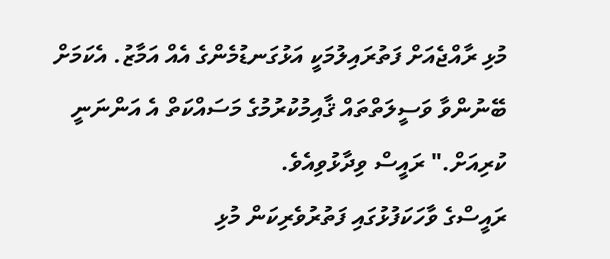މުޅި ރާއްޖެއަށް ފަތުރައިލުމަކީ އަޅުގަނޑުމެންގެ އެއް އަމާޒު. އެކަމަށް ބޭނުންވާ ވަސީލަތްތައް ޤާއިމުކުރުމުގެ މަސައްކަތް އެ އަންނަނީ ކުރިއަށް." ރައީސް ވިދާޅުވިއެވެ.
ރައީސްގެ ވާހަކަފުޅުގައި ފަތުރުވެރިކަން މުޅި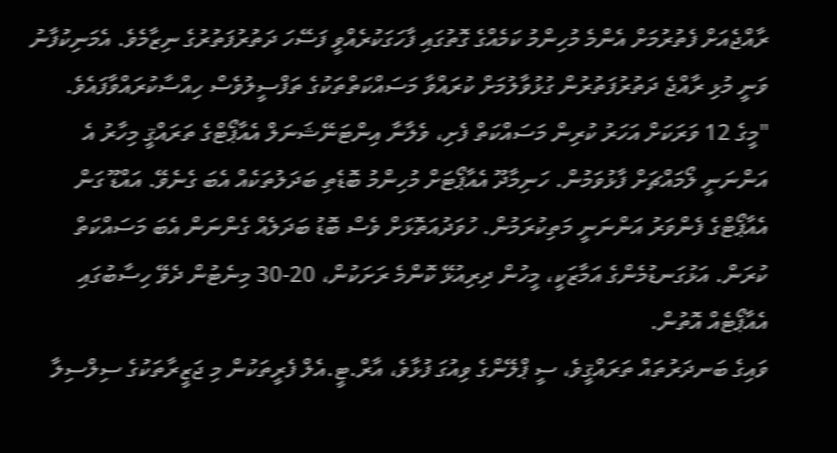ރާއްޖެއަށް ފެތުރުމަށް އެންމެ މުހިންމު ކަމެއްގެ ގޮތުގައި ފާހަގަކުރެއްވީ ފަސޭހަ ދަތުރުފަތުރުގެ ނިޒާމެވެ. އެމަނިކުފާނު ވަނީ މުޅި ރާއްޖެ ދަތުރުފަތުރުން ގުޅުވާލުމަށް ކުރައްވާ މަސައްކަތްތަކުގެ ތަފްސީލުވެސް ހިއްސާކުރައްވާފައެވެ.
"މީގެ 12 ވަރަކަށް އަހަރު ކުރިން މަސައްކަތް ފެށި، ވެލާނާ އިންޓަނޭޝަނަލް އެއާޕޯޓްގެ ތަރައްޤީ މިހާރު އެ އަންނަނީ ލޯމައްޗަށް ފާޅުވަމުން. ހަނިމާދޫ އެއާޕޯޓަށް މުހިންމު ބޮޑެތި ބަދަލުތަކެއް އެބަ ގެނެވޭ. އައްޑޫ ގަން އެއާޕޯޓްގެ ފެންވަރު އަންނަނީ މަތިކުރަމުން. ހުވަދުއަތޮޅަށް ވެސް ބޮޑު ބަދަލެއް ގެންނަން އެބަ މަސައްކަތް ކުރަން. އަޅުގަނޑުމެންގެ އަމާޒަކީ، މީހުން ދިރިއުޅޭ ކޮންމެ ރަށަކުން، 20-30 މިނެޓުން ދެވޭ ހިސާބުގައި އެއާޕޯޓެއް އޮތުން.
ވައިގެ ބަނދަރުތައް ތަރައްޤީވެ، ސީ ޕްލޭންގެ ވިއުގަ ފުޅާވެ، އާރް.ޓީ.އެލް ފެރީތަކުން މި ޖަޒީރާތަކުގެ ސިލްސިލާ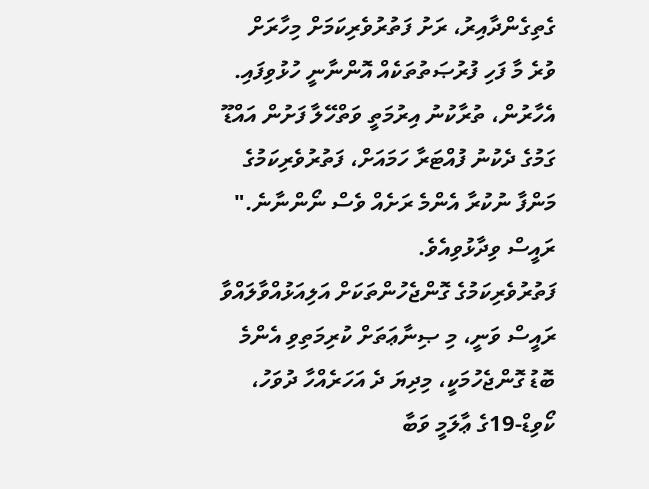ގެތިގެންދާއިރު، ރަށު ފަތުރުވެރިކަމަށް މިހާރަށް ވުރެ މާ ފަހި ފުރުޞަތުތަކެއް އޮންނާނީ ހުޅުވިފައި. އެހާރުން، ތުރާކުނު އިރުމަތީ ވަތްހޭލާ ފަށުން އައްޑޫ ގަމުގެ ދެކުނު ފުއްޓަރާ ހަމައަށް، ފަތުރުވެރިކަމުގެ މަންފާ ނުކުރާ އެންމެ ރަށެއް ވެސް ނޯންނާނެ." ރައީސް ވިދާޅުވިއެވެ.
ފަތުރުވެރިކަމުގެ ގޮންޖެހުންތަކަށް އަލިއަޅުއްވާލައްވާ ރައީސް ވަނީ، މި ޞިނާޢަތަށް ކުރިމަތިވި އެންމެ ބޮޑު ގޮންޖެހުމަކީ، މިދިޔަ ދެ އަހަރެއްހާ ދުވަހު، ކޯވިޑް-19ގެ ޢާލަމީ ވަބާ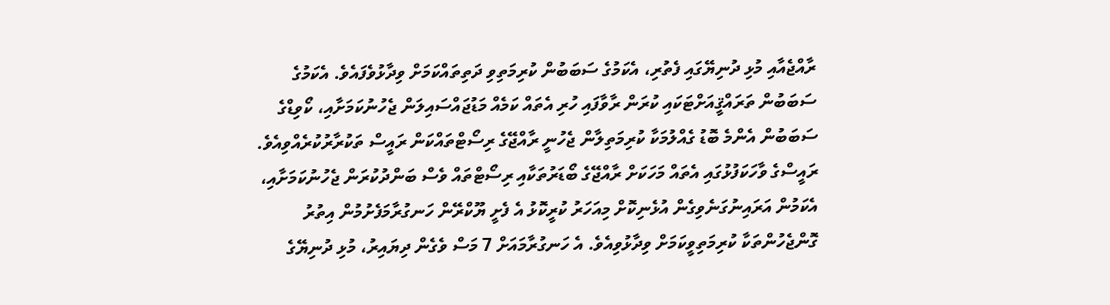ރާއްޖެއާއި މުޅި ދުނިޔޭގައި ފެތުރި، އެކަމުގެ ސަބަބުން ކުރިމަތިވި ދަތިތައްކަމަށް ވިދާޅުވެފައެވެ. އެކަމުގެ ސަބަބުން ތަރައްޤީއަށްޓަކައި ކުރަން ރާވާފައި ހުރި އެތައް ކަމެއް މަޑުޖައްސައިލަން ޖެހުނުކަމަށާއި، ކޯވިޑްގެ ސަބަބުން އެންމެ ބޮޑު ގެއްލުމަކާ ކުރިމަތިލާން ޖެހުނީ ރާއްޖޭގެ ރިސޯޓްތައްކަން ރައީސް ތަކުރާރުކުރެއްވިއެވެ. ރައީސްގެ ވާހަކަފުޅުގައި އެތައް މަހަކަށް ރާއްޖޭގެ ބޯޑަރުތަކާއި ރިސޯޓްތައް ވެސް ބަންދުކުރަން ޖެހުނުކަމަށާއި، އެކަމުން އަރައިނުގަނެވިގެން އުޅެނިކޮށް މިއަހަރު ކުރީކޮޅު އެ ފެށީ ޔޫކްރޭން ހަނގުރާމަފެށުމުން އިތުރު ގޮންޖެހުންތަކާ ކުރިމަތިވީކަމަށް ވިދާޅުވިއެވެ. އެ ހަނގުރާމައަށް 7 މަސް ވެގެން ދިޔައިރު، މުޅި ދުނިޔޭގެ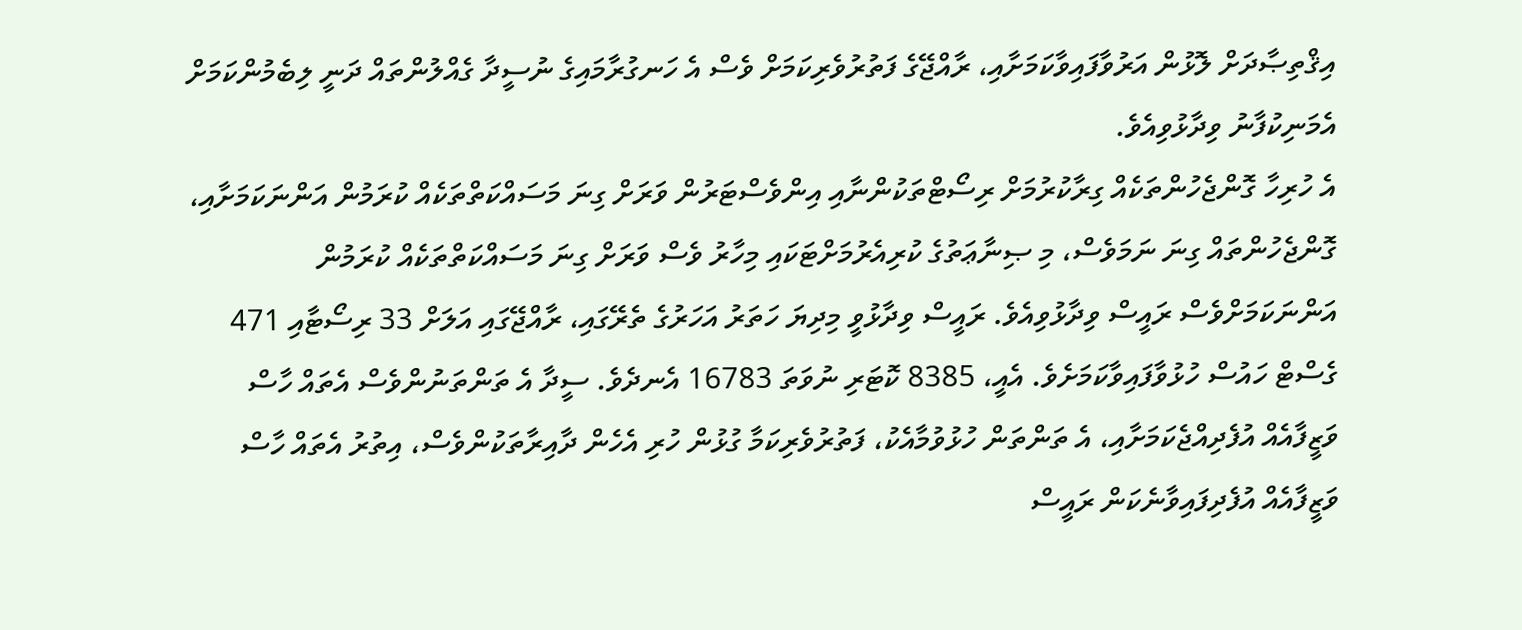އިޤްތިޞާދަށް ލޮޅުން އަރުވާފައިވާކަމަށާއި، ރާއްޖޭގެ ފަތުރުވެރިކަމަށް ވެސް އެ ހަނގުރާމައިގެ ނުސީދާ ގެއްލުންތައް ދަނީ ލިބެމުންކަމަށް އެމަނިކުފާނު ވިދާޅުވިއެވެ.
އެ ހުރިހާ ގޮންޖެހުންތަކެއް ގިރާކުރުމަށް ރިސޯޓްތަކުންނާއި އިންވެސްޓަރުން ވަރަށް ގިނަ މަސައްކަތްތަކެއް ކުރަމުން އަންނަކަމަށާއި، ގޮންޖެހުންތައް ގިނަ ނަމަވެސް، މި ޞިނާޢަތުގެ ކުރިއެރުމަށްޓަކައި މިހާރު ވެސް ވަރަށް ގިނަ މަސައްކަތްތަކެއް ކުރަމުން އަންނަކަމަށްވެސް ރައީސް ވިދާޅުވިއެވެ. ރައީސް ވިދާޅުވީ މިދިޔަ ހަތަރު އަހަރުގެ ތެރޭގައި، ރާއްޖޭގައި އަލަށް 33 ރިސޯޓާއި 471 ގެސްޓް ހައުސް ހުޅުވާފައިވާކަމަށެވެ. އެއީ، 8385 ކޮޓަރި ނުވަތަ 16783 އެނދެވެ. ސީދާ އެ ތަންތަނުންވެސް އެތައް ހާސް ވަޒީފާއެއް އުފެދިއްޖެކަމަށާއި، އެ ތަންތަން ހުޅުވުމާއެކު، ފަތުރުވެރިކަމާ ގުޅުން ހުރި އެހެން ދާއިރާތަކުންވެސް، އިތުރު އެތައް ހާސް ވަޒީފާއެއް އުފެދިފައިވާނެކަން ރައީސް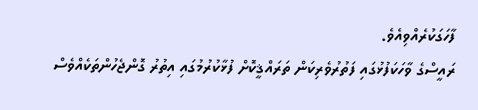ފާހަގަކުރެއްވިއެވެ.
ރައީސްގެ ވާހަކަފުޅުގައި ފަތުރުވެރިކަން ތަރައްޤީކޮށް ފުޅާކުރުމުގައި އިތުރު ގޮންޖެހުންތަކެއްވެސް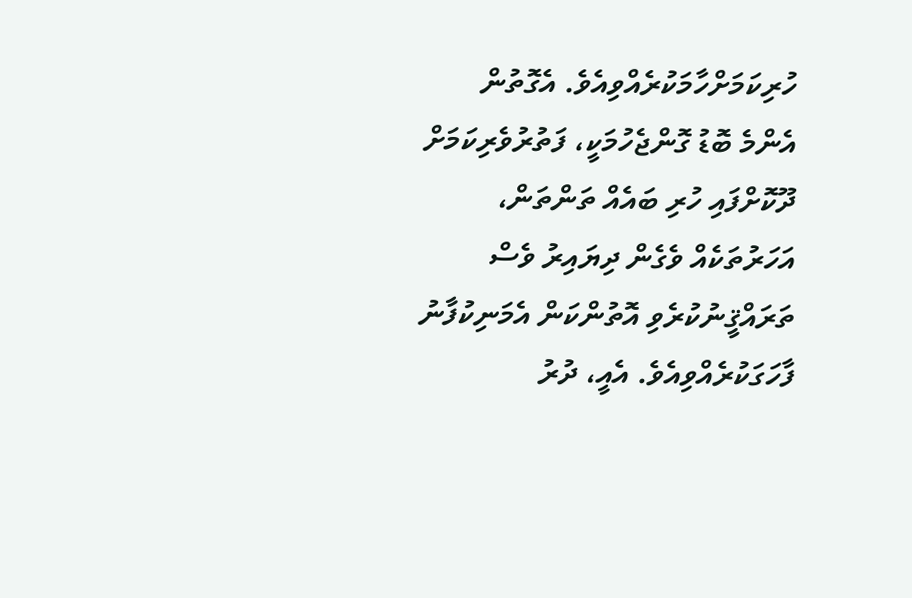ހުރިކަމަށްހާމަކުރެއްވިއެވެ. އެގޮތުން އެންމެ ބޮޑު ގޮންޖެހުމަކީ، ފަތުރުވެރިކަމަށް ދޫކޮށްފައި ހުރި ބައެއް ތަންތަން، އަހަރުތަކެއް ވެގެން ދިޔައިރު ވެސް ތަރައްޤީނުކުރެވި އޮތުންކަން އެމަނިކުފާނު ފާހަގަކުރެއްވިއެވެ. އެއީ، ދުރު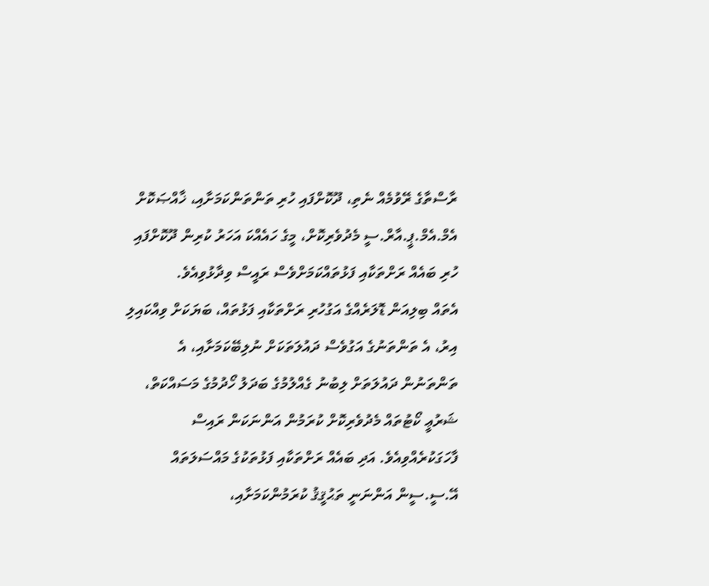ރާސްތާގެ ރޭވުމެއް ނެތި، ދޫކޮށްފައި ހުރި ތަންތަންކަމަށާއި، ޚާއްޞަކޮށް އެމް.އެމް.ޕީ.އާރް.ސީ މެދުވެރިކޮށް، މީގެ ހައެއްކަ އަހަރު ކުރިން ދޫކޮށްފައި ހުރި ބައެއް ރަށްތަކާއި ފަޅުތައްކަމަށްވެސް ރައީސް ވިދާޅުވިއެވެ.
އެތައް ބިލިއަން ޑޮލަރެއްގެ އަގުހުރި ރަށްތަކާއި ފަޅުތައް، ބަޔަކަށް ވިއްކައިލި އިރު، އެ ތަންތަނުގެ އަގުވެސް ދައުލަތަކަށް ނުލިބޭކަމަށާއި، އެ ތަންތަނުން ދައުލަތަށް ލިބުނު ގެއްލުމުގެ ބަދަލު ހޯދުމުގެ މަސައްކަތް، ޝަރުޢީ ކޯޓުތައް މެދުވެރިކޮށް ކުރަމުން އަންނަކަން ރައިސް ފާހަގަކުރެއްވިއެވެ. އަދި ބައެއް ރަށްތަކާއި ފަޅުތަކުގެ މައްސަލަތައް އޭ.ސީ.ސީން އަންނަނީ ތަޙުޤީޤު ކުރަމުންކަމަށާއި،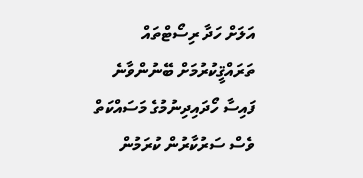އަލަށް ހަދާ ރިސޯޓްތައް ތަރައްޤީކުރުމަށް ބޭނުންވާނެ ފައިސާ ހޯދައިދިނުމުގެ މަސައްކަތް ވެސް ސަރުކާރުން ކުރަމުން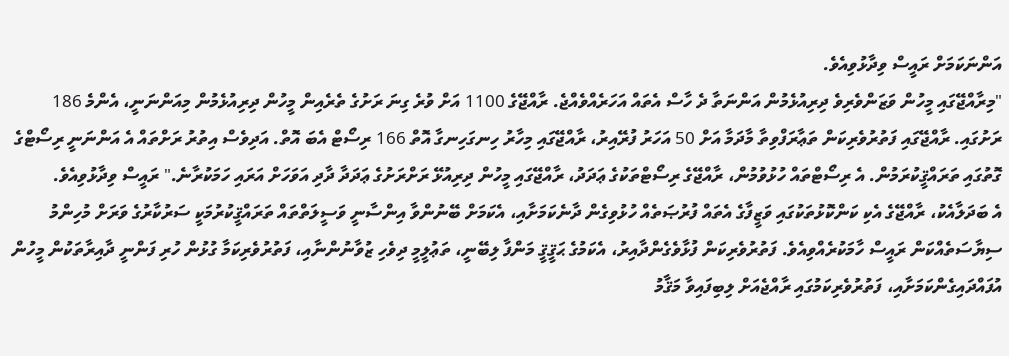އަންނަކަމަށް ރައީސް ވިދާޅުވިއެވެ.
"މިރާއްޖޭގައި މީހުން ވަޒަންވެރިވެ ދިރިއުޅެމުން އަންނަތާ ދެ ހާސް އެތައް އަހަރެއްވެއްޖެ. ރާއްޖޭގެ 1100 އަށް ވުރެ ގިނަ ރަށުގެ ތެރެއިން މީހުން ދިރިއުޅެމުން މިއަންނަނީ، އެންމެ 186 ރަށުގައި. ރާއްޖޭގައި ފަތުރުވެރިކަން ތަޢާރަފްވިތާ މާދަމާ އަށް 50 އަހަރު ފުރޭއިރު، ރާއްޖޭގައި މިހާރު ހިނގަހިނގާ އޮތް 166 ރިސޯޓް އެބަ އޮތް. އަދިވެސް އިތުރު ރަށްތައް އެ އަންނަނީ ރިސޯޓްގެ ގޮތުގައި ތަރައްޤީކުރަމުން. އެ ރިސޯޓްތައް ހުޅުވުމުން، ރާއްޖޭގެ ރިސޯޓްތަކުގެ ޢަދަދު، ރާއްޖޭގައި މީހުން ދިރިއުޅޭ ރަށްރަށުގެ ޢަދަދާ ދާދި އަވަހަށް އަރައި ހަމަކުރާނެ." ރައީސް ވިދާޅުވިއެވެ.
އެ ބަދަލާއެކު، ރާއްޖޭގެ އެކި ކަންކޮޅުތަކުގައި ވަޒީފާގެ އެތައް ފުރުޞަތެއް ހުޅުވިގެން ދާނެކަމަށާއި، އެކަމަށް ބޭނުންވާ އިންސާނީ ވަސީލަތްތައް ތަރައްޤީކުރުމަކީ ސަރުކާރުގެ ވަރަށް މުހިންމު ސިޔާސަތެއްކަން ރައީސް ހާމަކުރެއްވިއެވެ. ފަތުރުވެރިކަން ފުޅާވެގެންދާއިރު، އެކަމުގެ ޙަޤީޤީ މަންފާ ލިބޭނީ، ތަޢުލީމީ ދިވެހި ޒުވާނުންނާއި، ފަތުރުވެރިކަމާ ގުޅުން ހުރި ފަންނީ ދާއިރާތަކުން މީހުން އުފައްދައިގެންކަމަށާއި، ފަތުރުވެރިކަމުގައި ރާއްޖެއަށް ލިބިފައިވާ މަޤާމު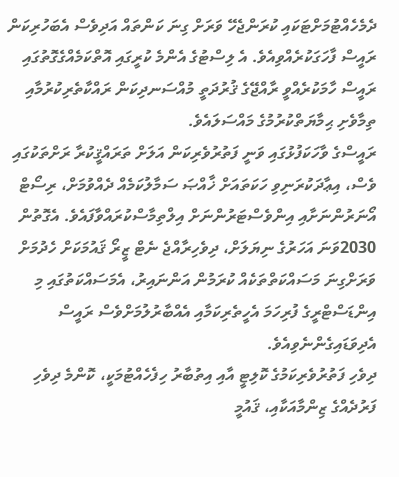ދެމެހެއްޓުމަށްޓަކައި ކުރަންޖެހޭ ވަރަށް ގިނަ ކަންތައް އަދިވެސް އެބަހުރިކަން ރައީސް ފާހަގަކުރެއްވިއެވެ. އެ ލިސްޓުގެ އެންމެ ކުރީގައި އޮތްކަމެއްގެގޮތުގައި ރައީސް ހާމަކުރެއްވީ ރާއްޖޭގެ ޤުރުދަތީ މުއްސަނދިކަން ރައްކާތެރިކުރުމާއި ތިމާވެށި ޙިމާޔަތްކުރުމުގެ މައްސަލައެވެ.
ރައީސްގެ ވާހަކަފުޅުގައި ވަނީ ފަތުރުވެރިކަން އަލަށް ތަރައްޤީކުރާ ރަށްތަކުގައި ވެސް، އިޢާދަކުރަނިވި ހަކަތައަށް ޚާއްޞަ ސަމާލުކަމެއް ދެއްވުމަށް، ރިސޯޓް އޯނަރުންނަށާއި އިންވެސްޓަރުންނަށް އިލްތިމާސްކުރައްވާފައެވެ. އެގޮތުން 2030ވަނަ އަހަރުގެ ނިޔަލަށް، ދިވެހިރާއްޖެ ނެޓް ޒީރޯ ޤައުމަކަށް ހެދުމަށް ވަރަށްގިނަ މަސައްކަތްތަކެއް ކުރަމުން އަންނައިރު، އެމަސައްކަތުގައި މި އިންޑަސްޓްރީގެ ފުރިހަމަ އެހީތެރިކަމާއި އެއްބާރުލުމަށްވެސް ރައީސް އެދިވަޑައިގެންނެވިއެވެ.
ދިވެހި ފަތުރުވެރިކަމުގެ ކޮލިޓީ އާއި އިތުބާރު ހިފެހެއްޓުމަކީ، ކޮންމެ ދިވެހި ފަރުދެއްގެ ޒިންމާއަކާއި، ޤައުމީ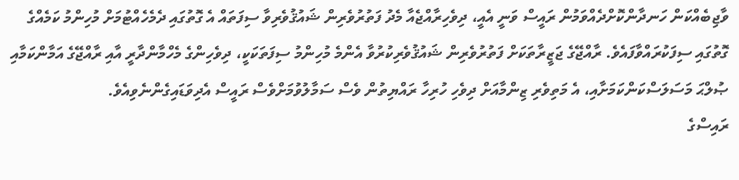ވާޖިބެއްކަން ހަނދާންކޮށްދެއްވަމުން ރައީސް ވަނީ އެއީ، ދިވެހިރާއްޖެއާ މެދު ފަތުރުވެރިން ޝައުޤުވެރިވާ ސިފަތައް އެ ގޮތުގައި ދެމެހެއްޓުމަށް މުހިންމު ކަމެއްގެ ގޮތުގައި ސިފަކުރައްވާފައެވެ. ރާއްޖޭގެ ޖަޒީރާތަކަށް ފަތުރުވެރިން ޝައުޤުވެރިކުރުވާ އެންމެ މުހިންމު ސިފަތަކަކީ، ދިވެހިންގެ މެހްމާންދާރީ އާއި ރާއްޖޭގެ އަމާންކަމާއި ޞުލްޙަ މަސަލަސްކަންކަމަށާއި، އެ މަތިވެރި ޒިންމާއަށް ދިވެހި ހުރިހާ ރައްޔިތުން ވެސް ސަމާލުވުމަށްވެސް ރައީސް އެދިވަޑައިގެންނެވިއެވެ.
ރައިސްގެ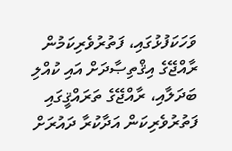ވަހަކަފުޅުގައި، ފަތުރުވެރިކަމުން ރާއްޖޭގެ އިޤްތިޞާދަށް އައި ކުއްލި ބަދަލާއި، ރާއްޖޭގެ ތަރައްޤީގައި ފަތުރުވެރިކަން އަދާކުރާ ދައުރަށް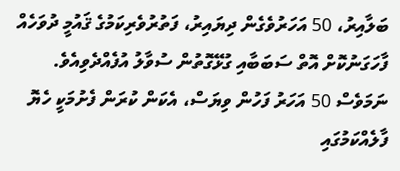ބަލާއިރު، 50 އަހަރުވެގެން ދިޔައިރު، ފަތުރުވެރިކަމުގެ ޤައުމީ ދުވަހެއް ފާހަގަނުކޮށް އޮތް ސަބަބާއި ގުޅޭގޮތުން ސުވާލު އުފެއްދެވިއެވެ. ނަމަވެސް 50 އަހަރު ފަހުން ވިޔަސް، އެކަން ކުރަން ފެށުމަކީ ހެޔޮ ފާލެއްކަމުގައި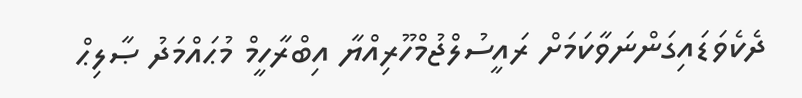ދެކެވަޑައިގަންނަވާކަމަށް ރައީސުލްޖުމްހޫރިއްޔާ އިބްރާހީމް މުޙައްމަދު ޞާލިޙް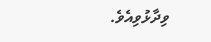ވިދާޅުވިއެވެ.